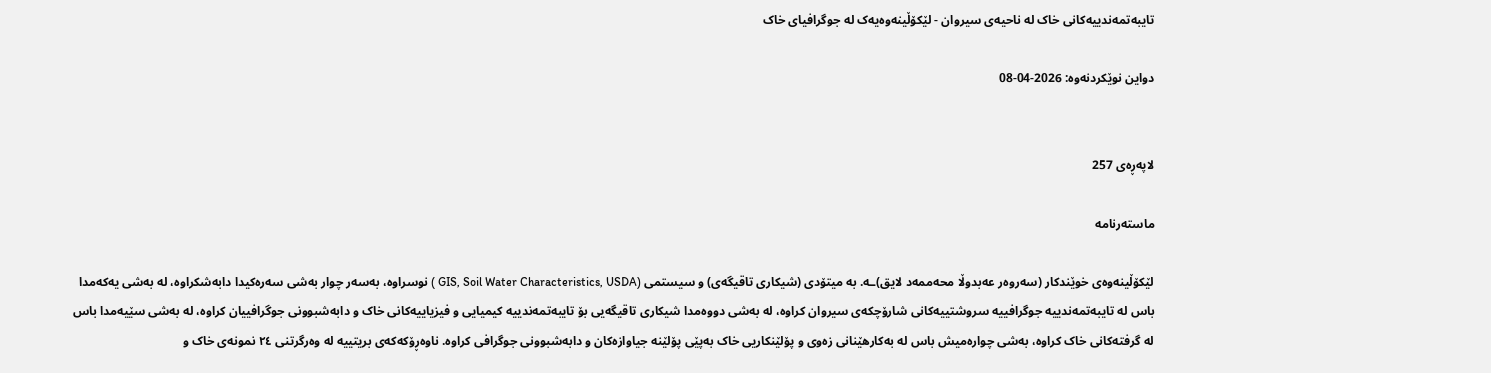تایبەتمەندییەکانی خاک لە ناحیەی سیروان - لێکۆڵينەوەيەک لە جوگرافياى خاک

دواین نوێکردنەوە: 2026-04-08


لاپەڕەی 257

ماستەرنامە

لێکۆڵینەوەی خوێندکار (سەروەر عەبدوڵا محەممەد لایق)ـە. بە میتۆدی (شیکاری تاقیگەی) و سیستمی (GIS, Soil Water Characteristics, USDA ) نوسراوە، بەسەر چوار بەشی سەرەکیدا دابەشکراوە، لە بەشی یەکەمدا باس لە تايبەتمەنديیە جوگرافیيە سروشتيیەکانى شارۆچکەی سیروان کراوە، لە بەشی دووەمدا شیکاری تاقیگەيی بۆ تایبەتمەندییە کیمیایی و فیزیاییەکانی خاک و دابەشبوونی جوگرافییان کراوە، لە بەشی سێیەمدا باس لە گرفتەکانی خاک کراوە، بەشی چوارەميش باس لە بەکارهێنانی زەوی و پۆلێنکاریی خاک بەپێی پۆلێنە جیاوازەکان و دابەشبوونی جوگرافی کراوە. ناوەڕۆکەکەی بریتییە لە وەرگرتنی ٢٤ نمونەى خاک و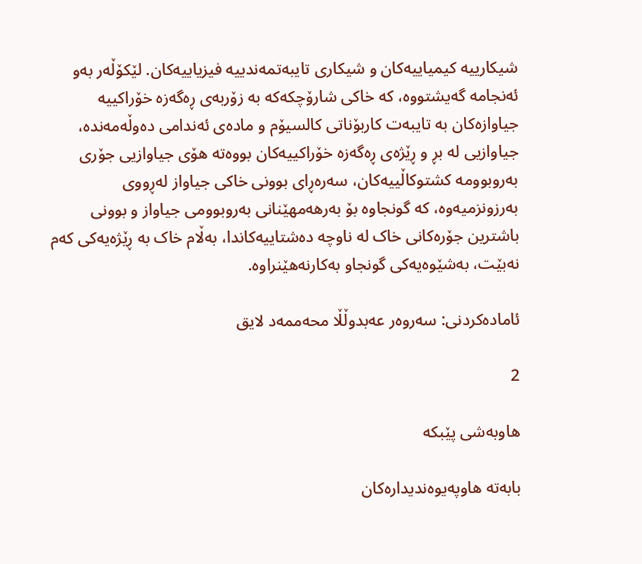شیکارییە کیمیاییەکان و شیکاری تایبەتمەندییە فيزیاییەکان. لێکۆڵەر بەو ئەنجامە گەیشتووە، کە خاکی شارۆچکەکە بە زۆربەی ڕەگەزە خۆراکییە جیاوازەکان بە تایبەت کاربۆناتی کالسیۆم و مادەی ئەندامی دەوڵەمەندە، جیاوازیی لە بڕ و ڕێژەی ڕەگەزە خۆراکییەکان بووەتە هۆی جیاوازیی جۆری بەروبوومە کشتوکاڵییەکان، سەرەڕای بوونی خاکی جیاواز لەڕووی بەرزونزمیەوە، کە گونجاوە بۆ بەرهەمهێنانی بەروبوومی جیاواز و بوونی باشترین جۆرەکانی خاک لە ناوچە دەشتاییەکاندا، بەڵام خاک بە ڕێژەیەکی کەم نەبێت، بەشێوەیەکی گونجاو بەکارنەهێنراوە.

ئامادەکردنی: سەروەر عەبدوڵڵا محەممەد لایق

2

هاوبەشی پێبکە

بابەتە هاوپەیوەندیدارەکان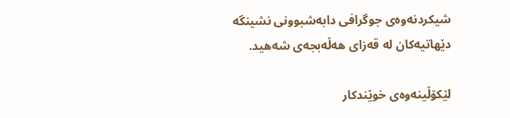شیکردنەوەی جوگرافی دابەشبوونی نشینگە دێهاتیەکان لە قەزای هەڵەبجەی شەهید.

لێکۆڵینەوەی خوێندکار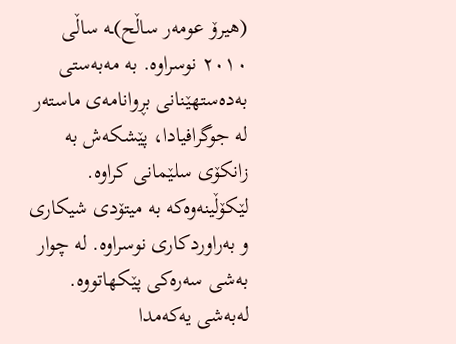(هیرۆ عومەر ساڵح)ـە ساڵی ٢٠١٠ نوسراوە. بە مەبەستی بەدەستهێنانی بڕوانامەی ماستەر لە جوگرافیادا، پێشکەش بە زانکۆی سلێمانی کراوە. لێکۆڵینەوەکە بە میتۆدی شیکاری و بەراوردکاری نوسراوە. لە چوار بەشی سەرەکی پێکهاتووە. لەبەشی یەکەمدا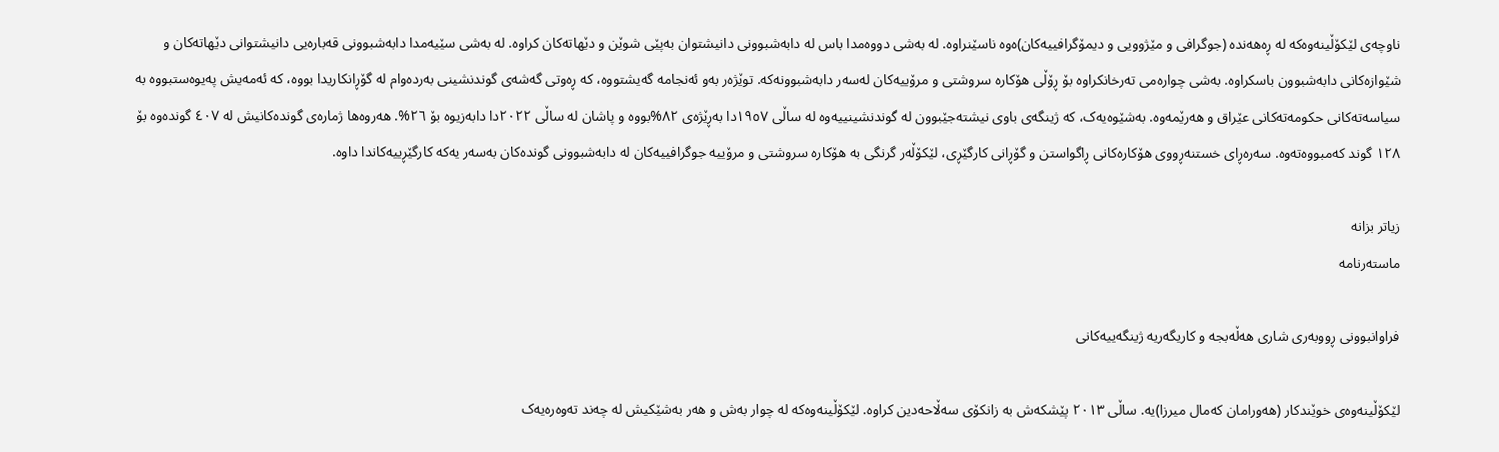ناوچەی لێکۆڵینەوەکە لە ڕەهەندە (جوگرافی و مێژوویی و دیمۆگرافییەکان)ەوە ناسێنراوە. لە بەشی دووەمدا باس لە دابەشبوونی دانیشتوان بەپێی شوێن و دێهاتەکان کراوە. لە بەشی سێیەمدا دابەشبوونی قەبارەیی دانیشتوانی دێهاتەکان و شێوازەکانی دابەشبوون باسکراوە. بەشی چوارەمی تەرخانکراوە بۆ ڕۆڵی هۆکارە سروشتی و مرۆییەکان لەسەر دابەشبوونەکە. توێژەر بەو ئەنجامە گەیشتووە، کە ڕەوتی گەشەی گوندنشینی بەردەوام لە گۆڕانکاریدا بووە، کە ئەمەیش پەیوەستبووە بە سیاسەتەکانی حکومەتەکانی عێراق و هەرێمەوە. بەشێوەیەک، کە ژینگەی باوی نیشتەجێبوون لە گوندنشینییەوە لە ساڵی ١٩٥٧دا بەڕێژەی ٨٢%بووە و پاشان لە ساڵی ٢٠٢٢دا دابەزیوە بۆ ٢٦%. هەروەها ژمارەی گوندەکانیش لە ٤٠٧ گوندەوە بۆ ١٢٨ گوند کەمبووەتەوە. سەرەڕای خستنەڕووی هۆکارەکانی ڕاگواستن و گۆڕانی کارگێڕی، لێکۆڵەر گرنگی بە هۆکارە سروشتی و مرۆییە جوگرافییەکان لە دابەشبوونی گوندەکان بەسەر یەکە کارگێڕییەکاندا داوە.

زیاتر بزانە
ماستەرنامە

فراوانبوونی ڕووبەری شاری هەڵەبجە و کاریگەریە ژینگەییەکانی

لێکۆڵینەوەی خوێندکار (هەورامان کەمال میرزا)یە. ساڵی ٢٠١٣ پێشکەش بە زانکۆی سەڵاحەدین کراوە. لێکۆڵینەوەکە لە چوار بەش و هەر بەشێکیش لە چەند تەوەرەیەک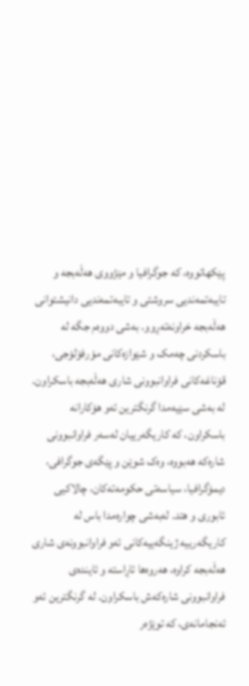پێکهاتووە، کە جوگرافیا و مێژووی هەڵەبجە و تایبەتمەندیی سروشتی و تایبەتمەندیی دانیشتوانی هەڵەبجە خراونەتەڕوو. بەشی دووەم جگە لە باسکردنی چەمک و شێوازەکانی مۆرفۆلۆجی، قۆناغەکانی فراوانبوونی شاری هەڵەبجە باسکراون. لە بەشی سێیەمدا گرنگترین ئەو هۆکارانە باسکراون، کە کاریگەرییان لەسەر فراوانبوونی شارەکە هەبووە، وەک شوێن و پێگەی جوگرافی، دیمۆگرافیا، سیاسەتی حکومەتەکان، چالاکیی ئابوری و هتد. لەبەشی چوارەمدا باس لە کاریگەرییە ژینگەییەکانی ئەو فراوانبوونەی شاری هەڵەبجە کراوە، هەروەها ئاڕاستە و ئایندەی فراوانبوونی شارەکەش باسکراون. لە گرنگترین ئەو ئەنجامانەی، کە توێژەر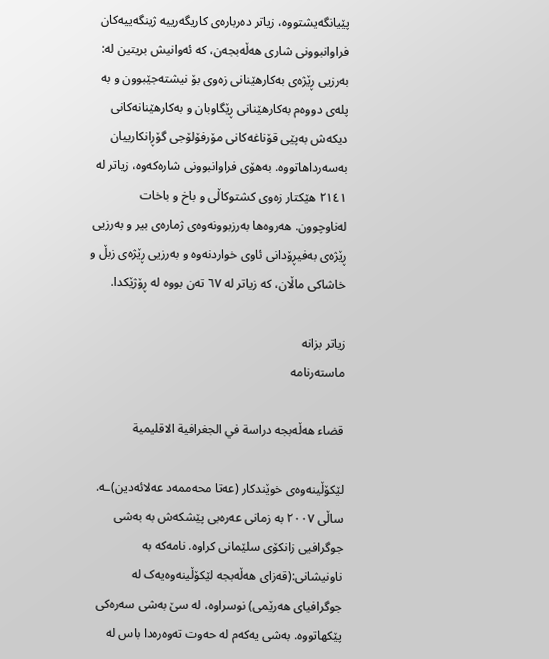پێیانگەیشتووە، زیاتر دەربارەی کاریگەرییە ژینگەییەکان فراوانبوونی شاری هەڵەبجەن، کە ئەوانیش بریتین لە: بەرزیی ڕێژەی بەکارهێنانی زەوی بۆ نیشتەجێبوون و بە پلەی دووەم بەکارهێنانی ڕێگاوبان و بەکارهێنانەکانی دیکەش بەپێی قۆناغەکانی مۆرفۆلۆجی گۆڕانکارییان بەسەرداهاتووە. بەهۆی فراوانبوونی شارەکەوە، زیاتر لە ٢١٤١ هێکتار زەوی کشتوکاڵی و باخ و باخات لەناوچوون. هەروەها بەرزبوونەوەی ژمارەی بیر و بەرزیی ڕێژەی بەفیڕۆدانی ئاوی خواردنەوە و بەرزیی ڕێژەی زبڵ و خاشاکی ماڵان، کە زیاتر لە ٦٧ تەن بووە لە ڕۆژێکدا.

زیاتر بزانە
ماستەرنامە

قضاء هەڵەبجە دراسة في الجغرافية الاقليمية

لێکۆڵینەوەی خوێندکار (عەتا محەممەد عەلائەدین)ـە. ساڵی ٢٠٠٧ بە زمانی عەرەبی پێشکەش بە بەشی جوگرافیی زانکۆی سلێمانی کراوە. نامەکە بە ناونیشانی:(قەزای هەڵەبجە لێکۆڵینەوەیەک لە جوگرافیای هەرێمی) نوسراوە، لە سێ بەشی سەرەکی پێکهاتووە. بەشی یەکەم لە حەوت تەوەرەدا باس لە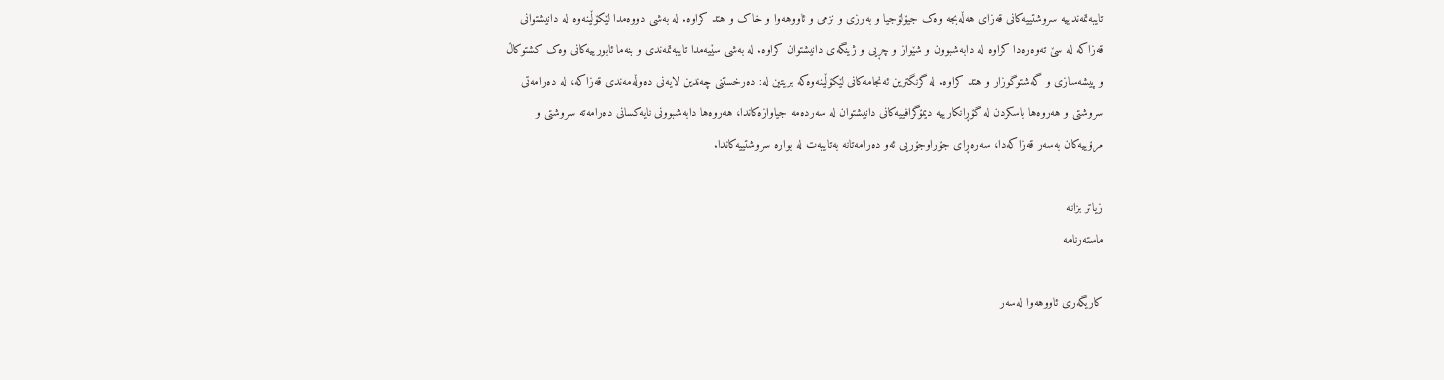تایبەتمەندییە سروشتییەکانی قەزای هەڵەبجە وەک جیۆلۆجیا و بەرزی و نزمی و ئاووهەوا و خاک و هتد کراوە. لە بەشی دووەمدا لێکۆڵینەوە لە دانیشتوانی قەزاکە لە سێ تەوەرەدا کراوە لە دابەشبوون و شێواز و چڕیی و ژینگەی دانیشتوان کراوە. لە بەشی سێیەمدا تایبەتمەندی و بنەما ئابورییەکانی وەک کشتوکاڵ و پیشەسازی و گەشتوگوزار و هتد کراوە. لە گرنگترین ئەنجامەکانی لێکۆڵینەوەکە بریتین لە: دەرخستنی چەندین لایەنی دەوڵەمەندی قەزاکە، لە دەرامەتی سروشتی و هەروەها باسکردن لە گۆڕانکارییە دیمۆگرافییەکانی دانیشتوان لە سەردەمە جیاوازەکاندا، هەروەها دابەشبوونی نایەکسانی دەرامەتە سروشتی و مرۆییەکان بەسەر قەزاکەدا، سەرەڕای جۆراوجۆریی ئەو دەرامەتانە بەتایبەت لە بوارە سروشتییەکاندا.

زیاتر بزانە
ماستەرنامە

کاریگەری ئاووهەوا لەسەر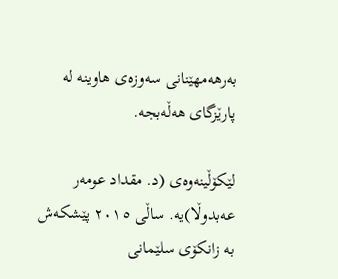بەرهەمهێنانی سەوزەی هاوینە لە پارێزگای هەڵەبجە.

لێکۆڵینەوەی (د. مقداد عومەر عەبدوڵا)یە. ساڵی ٢٠١٥ پێشکەش بە زانکۆی سلێمانی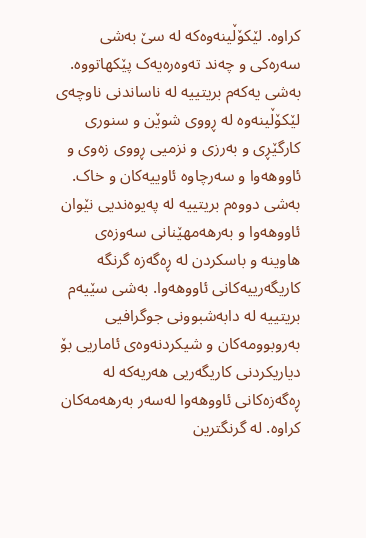کراوە. لێکۆڵینەوەکە لە سێ بەشی سەرەکی و چەند تەوەرەیەک پێکهاتووە. بەشی یەکەم بریتییە لە ناساندنی ناوچەی لێکۆڵینەوە لە ڕووی شوێن و سنوری کارگێڕی و بەرزی و نزمیی ڕووی زەوی و ئاووهەوا و سەرچاوە ئاوییەکان و خاک. بەشی دووەم بریتییە لە پەیوەندیی نێوان ئاووهەوا و بەرهەمهێنانی سەوزەی هاوینە و باسکردن لە ڕەگەزە گرنگە کاریگەرییەکانی ئاووهەوا. بەشی سێیەم بریتییە لە دابەشبوونی جوگرافیی بەروبوومەکان و شیکردنەوەی ئاماریی بۆ دیاریکردنی کاریگەریی هەریەکە لە ڕەگەزەکانی ئاووهەوا لەسەر بەرهەمەکان کراوە. لە گرنگترین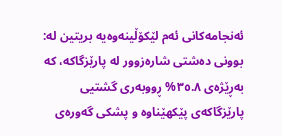ئەنجامەکانی ئەم لێکۆڵینەوەیە بریتین لە: بوونی دەشتی شارەزوور لە پارێزگاکە، کە بەڕێژەی ٣٥.٨% ڕووبەری گشتیی پارێزگاکەی پێکهێناوە و پشکی گەورەی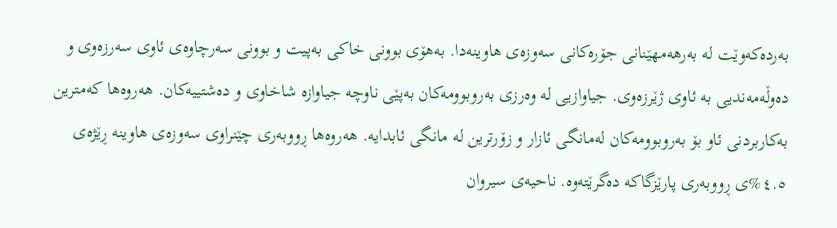بەردەکەوێت لە بەرهەمهێنانی جۆرەکانی سەوزەی هاوینەدا. بەهۆی بوونی خاکی بەپیت و بوونی سەرچاوەی ئاوی سەرزەوی و دەوڵەمەندیی بە ئاوی ژێرزەوی. جیاوازیی لە وەرزی بەروبوومەکان بەپێی ناوچە جیاوازە شاخاوی و دەشتییەکان. هەروەها کەمترین بەکاربردنی ئاو بۆ بەروبوومەکان لەمانگی ئازار و زۆرترین لە مانگی ئابدایە. هەروەها ڕووبەری چێنراوی سەوزەی هاوینە ڕێژەی ٤.٥%ی ڕووبەری پارێزگاکە دەگرێتەوە. ناحیەی سیروان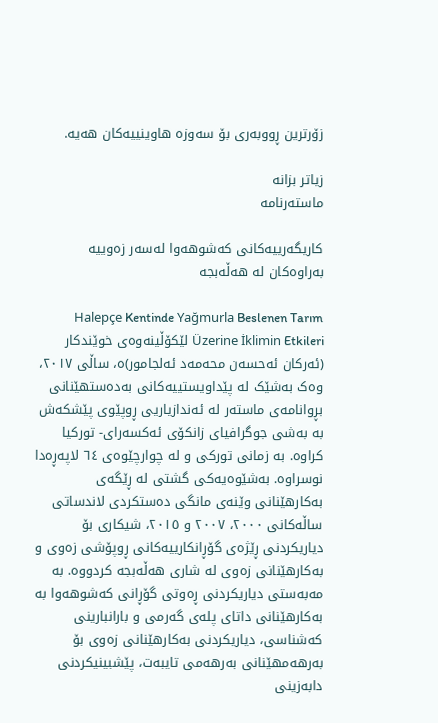زۆرترین ڕووبەری بۆ سەوزە هاوینییەکان هەیە.

زیاتر بزانە
ماستەرنامە

کاریگەرییەکانى کەشوهەوا لەسەر زەوییە بەراوەکان لە هەڵەبجە

Halepçe Kentinde Yağmurla Beslenen Tarım Üzerine İklimin Etkileri لێکۆڵینەوەی خوێندکار (ئەرکان ئەحسەن محەمەد ئەلجامور)ە، ساڵی ٢٠١٧، وەک بەشێک لە پێداویستییەکانى بەدەستهێنانى بڕوانامەى ماستەر لە ئەندازیاریى ڕوپێوى پێشکەش بە بەشى جوگرافیاى زانکۆی ئەکسەراى- تورکیا کراوە. بە زمانى تورکی و لە چوارچێوەى ٦٤ لاپەڕەدا نوسراوە. بەشێوەیەکى گشتى لە ڕێگەى بەکارهێنانى وێنەى مانگى دەستکردى لاندساتى ساڵەکانى ٢٠٠٠، ٢٠٠٧ و ٢٠١٥، شیکارى بۆ دیاریکردنى ڕێژەى گۆڕانکارییەکانى ڕوپۆشى زەوى و بەکارهێنانى زەوى لە شارى هەڵەبجە کردووە. بە مەبەستى دیاریکردنی ڕەوتی گۆڕانی کەشوهەوا بە بەکارهێنانی داتای پلەی گەرمی و بارانبارینی کەشناسی، دیاریکردنی بەکارهێنانی زەوی بۆ بەرهەمهێنانی بەرهەمی تایبەت، پێشبینیکردنی دابەزینی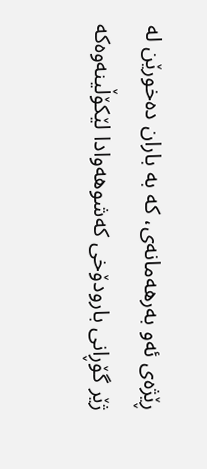ڕێژەی ئەو بەرهەمانەی، کە بە باران دەخورێن لە ژێر گۆڕانی بارودۆخی کەشوهەوادا لێکۆڵینەوەکە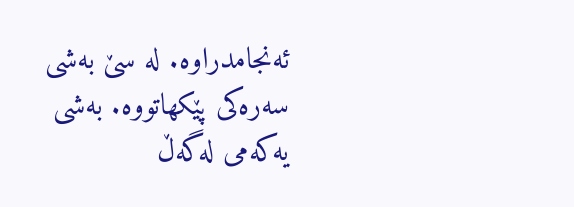ئەنجامدراوە. لە سێ بەشی سەرەکی پێکهاتووە. بەشی یەکەمى لەگەڵ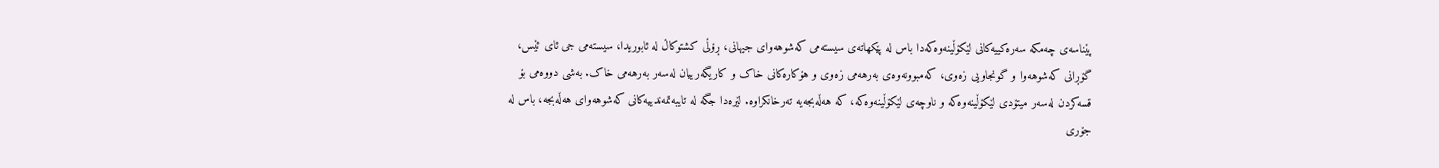پێناسەى چەمکە سەرەکییەکانى لێکۆڵینەوەکەدا باس لە پێکهاتەى سیستەمى کەشوهەواى جیهانى، ڕۆڵى کشتوکاڵ لە ئابوریدا، سیستەمى جى ئای ئێس، گۆڕانى کەشوهەوا و گونجاویى زەوى، کەمبوونەوەى بەرهەمى زەوى و هۆکارەکانى خاک و کاریگەرییان لەسەر بەرهەمى خاک. بەشى دووەمى بۆ قسەکردن لەسەر میتۆدى لێکۆڵینەوەکە و ناوچەى لێکۆڵینەوەکە، کە هەڵەبجەیە تەرخانکراوە. لێرەدا جگە لە تایبەتمەندییەکانى کەشوهەواى هەڵەبجە، باس لە جۆرى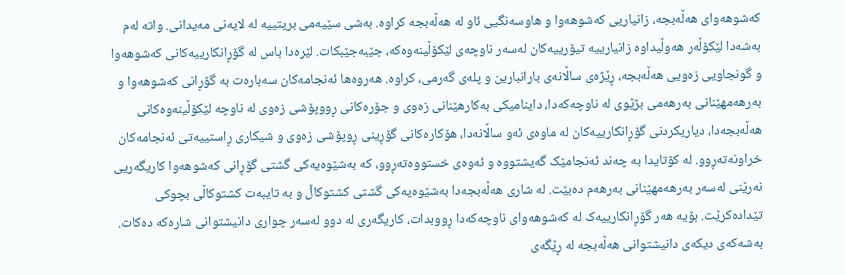کەشوهەواى هەڵەبجە، زانیاریى کەشوهەوا و هاوسەنگیى ئاو لە هەڵەبجە کراوە. بەشی سێیەمى بریتییە لە لایەنى مەیدانى. واتە لەم بەشەدا لێکۆڵەر هەوڵیداوە زانیارییە تیۆرییەکان لەسەر ناوچەى لێکۆڵینەوەکە، جێبەجێبکات. لێرەدا باس لە گۆڕانکارییەکانى کەشوهەوا و گونجاویى زەویى هەڵەبجە، ڕێژەى ساڵانەى بارانبارین و پلەى گەرمى، کراوە. هەروەها ئەنجامەکان سەبارەت بە گۆڕانی کەشوهەوا و بەرهەمهێنانی بەرهەمی بژێوی لە ناوچەکەدا، داینامیکی بەکارهێنانی زەوی و جۆرەکانی ڕووپۆشی زەوی لە ناوچە لێکۆڵینەوەکانی هەڵەبجەدا، دیاریکردنى گۆڕانکارییەکان لە ماوەى ئەو ساڵانەدا، هۆکارەکانى گۆڕینى ڕوپۆشى زەوى و شیکارى ڕاستییەتى ئەنجامەکان خراونەتەڕوو. لە کۆتایدا بە چەند ئەنجامێک گەیشتووە و ئەوەی خستووەتەڕوو، کە بەشێوەیەکى گشتى گۆڕانی کەشوهەوا کاریگەریی نەرێنی لەسەر بەرهەمهێنانی بەرهەم دەبێت. لە شارى هەڵەبجەدا بەشێوەیەکى گشتى کشتوکاڵ و بە تایبەت کشتوکاڵى بچوکى تێدادەکرێت. بۆیە هەر گۆڕانکارییەک لە کەشوهەواى ناوچەکەدا ڕووبدات، کاریگەرى لە دوو لەسەر چوارى دانیشتوانى شارەکە دەکات. بەشەکەى دیکەى دانیشتوانى هەڵەبجە لە ڕێگەى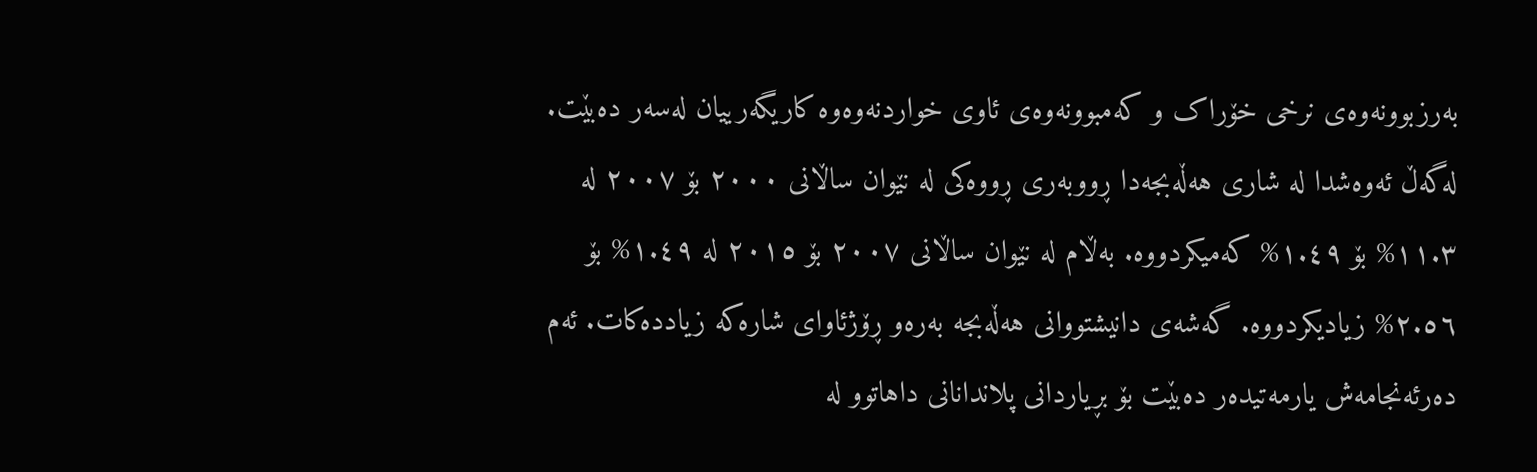بەرزبوونەوەى نرخى خۆراک و کەمبوونەوەى ئاوى خواردنەوەوە کاریگەرییان لەسەر دەبێت. لەگەڵ ئەوەشدا لە شارى هەڵەبجەدا ڕووبەری ڕووەکی لە نێوان ساڵانی ٢٠٠٠ بۆ ٢٠٠٧ لە ١١.٣% بۆ ١.٤٩% کەمیکردووە. بەڵام لە نێوان ساڵانی ٢٠٠٧ بۆ ٢٠١٥ لە ١.٤٩% بۆ ٢.٥٦% زیادیکردووە. گەشەى دانیشتووانى هەڵەبجە بەرەو ڕۆژئاوای شارەکە زیاددەکات. ئەم دەرئەنجامەش یارمەتیدەر دەبێت بۆ بڕیاردانى پلاندانانی داهاتوو لە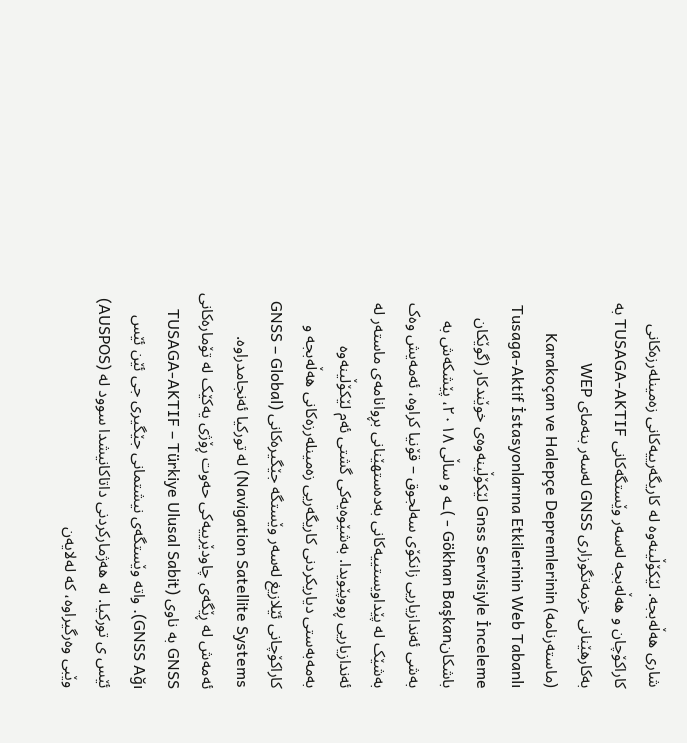شارى هەڵەبجە. لێکۆڵینەوە لە کاریگەرییەکانی زەمینلەرزەکانى کاراکۆچان و هەڵەبجە لەسەر وێستگەکانی TUSAGA-AKTIF بە بەکارهێنانی خزمەتگوزاری GNSS لەسەر بنەمای WEP (ماستەرنامە) Karakoçan ve Halepçe Depremlerinin Tusaga-Aktif İstasyonlarına Etkilerinin Web Tabanlı Gnss Servisiyle İnceleme لێکۆڵینەوەی خوێندکار (گوێکان باشکانGökhan Başkan - )ـە و ساڵی ٢٠١٨، پێشکەش بە بەشى ئەندازیاریى زانکۆی سەلجوق – قۆنیا کراوە، ئەمەیش وەک بەشێک لە پێداویستییەکانى بەدەستهێنانى بڕوانامەى ماستەر لە ئەندازیاریی ڕووپێویدا. بەشێوەیەکى گشتى ئەم لێکۆڵینەوە بەمەبەستى دیاریکردنی کاریگەریی زەمینلەرزەکانى هەڵەبجە و کاراکۆچانى ئێلازیغ لەسەر وێستگە جێگیرەکانى (GNSS – Global Navigation Satellite Systems) لە تورکیا ئەنجامدراوە. ئەمەش لە ڕێگەى چاودێرییەکى حەوت ڕۆژى یەکێک لە تۆمارەکانى GNSS بە ناوى (TUSAGA-AKTIF – Türkiye Ulusal Sabit GNSS Ağı). واتە وێستگەى نیشتمانى جێگیرى جی ئێن ئێس ئێس ى تورکیا. لە هەژمارکردنى داتاکانیشدا سوود لە (AUSPOS) وێبى وەرگیراوە، کە لەلایەن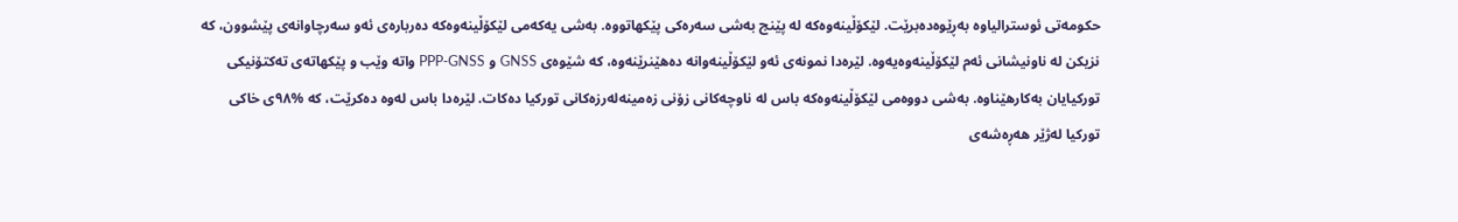حکومەتى ئوسترالیاوە بەڕێوەدەبرێت. لێکۆڵینەوەکە لە پێنج بەشی سەرەکی پێکهاتووە. بەشی یەکەمى لێکۆڵینەوەکە دەربارەی ئەو سەرچاوانەى پێشوون، کە نزیکن لە ناونیشانى ئەم لێکۆڵینەوەیەوە. لێرەدا نمونەى ئەو لێکۆڵینەوانە دەهێنرێنەوە، کە شێوەى GNSS و PPP-GNSS واتە وێب و پێکهاتەى تەکتۆنیکى تورکیایان بەکارهێناوە. بەشى دووەمى لێکۆڵینەوەکە باس لە ناوچەکانى زۆنى زەمینەلەرزەکانى تورکیا دەکات. لێرەدا باس لەوە دەکرێت، کە %٩٨ی خاکى تورکیا لەژێر هەڕەشەى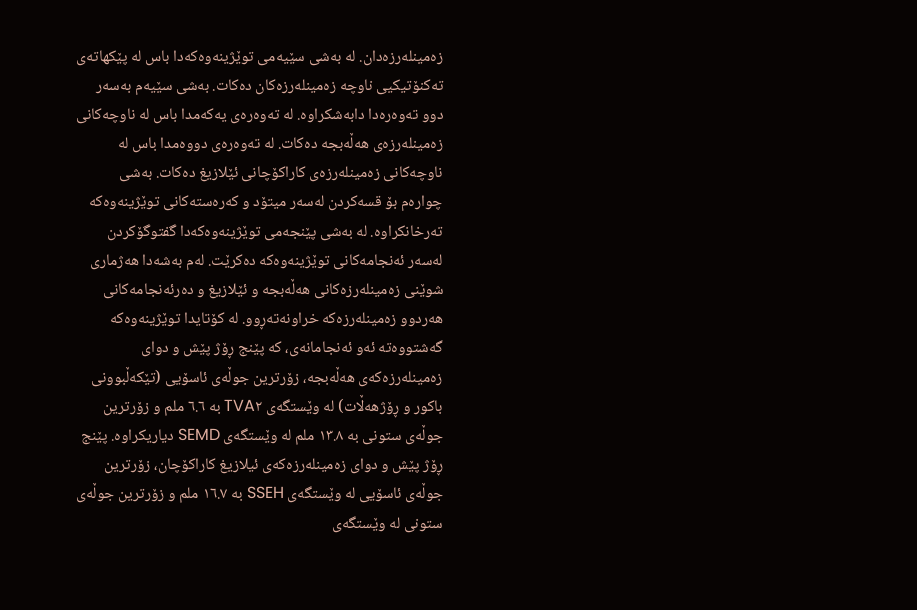زەمینلەرزەدان. لە بەشى سێیەمى توێژینەوەکەدا باس لە پێکهاتەى تەکنۆتیکیى ناوچە زەمینلەرزەکان دەکات. بەشى سێیەم بەسەر دوو تەوەرەدا دابەشکراوە. لە تەوەرەى یەکەمدا باس لە ناوچەکانى زەمینلەرزەى هەڵەبجە دەکات. لە تەوەرەى دووەمدا باس لە ناوچەکانى زەمینلەرزەى کاراکۆچانى ئێلازیغ دەکات. بەشى چوارەم بۆ قسەکردن لەسەر میتۆد و کەرەستەکانى توێژینەوەکە تەرخانکراوە. لە بەشى پێنجەمى توێژینەوەکەدا گفتوگۆکردن لەسەر ئەنجامەکانى توێژینەوەکە دەکرێت. لەم بەشەدا هەژمارى شوێنى زەمینلەرزەکانى هەڵەبجە و ئێلازیغ و دەرئەنجامەکانى هەردوو زەمینلەرزەکە خراونەتەڕوو. لە کۆتایدا توێژینەوەکە گەشتووەتە ئەو ئەنجامانەی، کە پێنج ڕۆژ پێش و دوای زەمینلەرزەکەى هەڵەبجە، زۆرترین جوڵەی ئاسۆیی (تێکەڵبوونی باکور و ڕۆژهەڵات) لە وێستگەی TVA٢ بە ٦.٦ ملم و زۆرترین جوڵەی ستونی بە ١٣.٨ ملم لە وێستگەی SEMD دیاریکراوە. پێنج ڕۆژ پێش و دوای زەمینلەرزەکەى ئیلازیغ کاراکۆچان، زۆرترین جوڵەی ئاسۆیی لە وێستگەی SSEH بە ١٦.٧ ملم و زۆرترین جوڵەی ستونى لە وێستگەی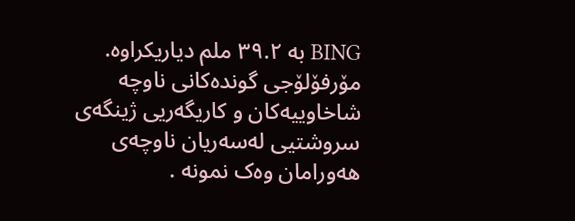BING بە ٣٩.٢ ملم دیاریکراوە. مۆرفۆلۆجى گوندەکانى ناوچە شاخاوييەکان و کاريگەريى ژينگەى سروشتيى لەسەريان ناوچەى هەورامان وەک نمونە .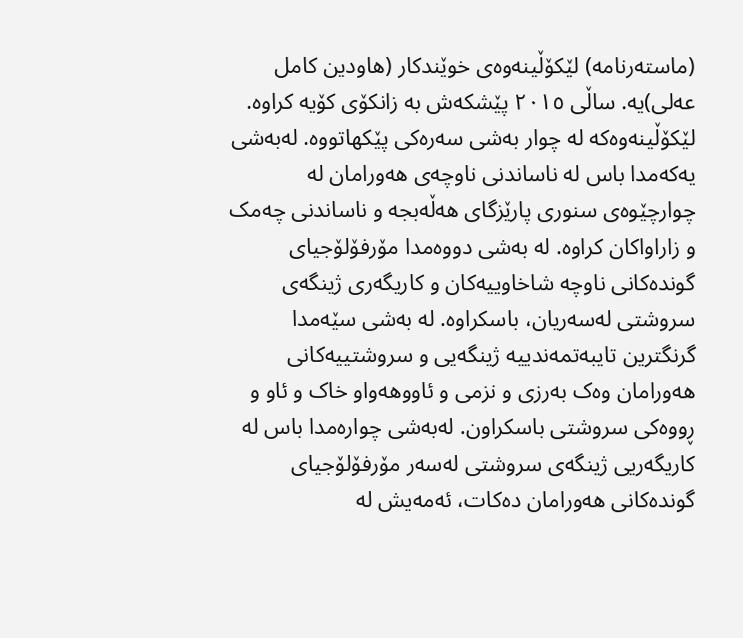(ماستەرنامە) لێکۆڵینەوەی خوێندکار (هاودین کامل عەلی)یە. ساڵی ٢٠١٥ پێشکەش بە زانکۆی کۆیە کراوە. لێکۆڵینەوەکە لە چوار بەشی سەرەکی پێکهاتووە. لەبەشی یەکەمدا باس لە ناساندنی ناوچەی هەورامان لە چوارچێوەی سنوری پارێزگای هەڵەبجە و ناساندنی چەمک و زاراواکان کراوە. لە بەشی دووەمدا مۆرفۆلۆجیای گوندەکانی ناوچە شاخاوییەکان و کاریگەری ژینگەی سروشتی لەسەریان، باسکراوە. لە بەشی سێەمدا گرنگترین تایبەتمەندییە ژینگەیی و سروشتییەکانی هەورامان وەک بەرزی و نزمی و ئاووهەواو خاک و ئاو و ڕووەکی سروشتی باسکراون. لەبەشی چوارەمدا باس لە کاریگەریی ژینگەی سروشتی لەسەر مۆرفۆلۆجیای گوندەکانی هەورامان دەکات، ئەمەیش لە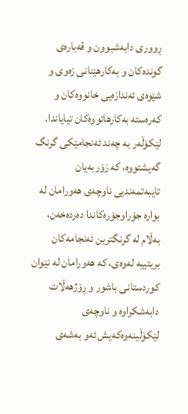ڕووری دابەشبوون و قەبارەی گوندەکان و بەکارهێنانی زەوی و شێوەی ئەندازەیی خانووەکان و کەرەستە بەکارهاتووەکان تیایاندا. لێکۆڵەر بە چەند ئەنجامێکی گرنگ گەیشتووە، کە زۆربەیان تایبەتمەندیی ناوچەی هەورامان لە بوارە جۆراوجۆرەکاندا دەردەخەن، بەڵام لە گرنگترین ئەنجامەکان بریتییە لەوەی، کە هەورامان لە نێوان کوردستانى باشور و ڕۆژهەڵات دابەشکراوە و ناوچەى لێکۆڵينەوەکەیش ئەو بەشەى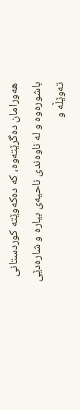هەورامان دەگرێتەوە، کە دەکەوێتە کوردستانى باشورەوە و لە ناوەندى ناحيەى بيارە و شارەدێى تەوێڵە و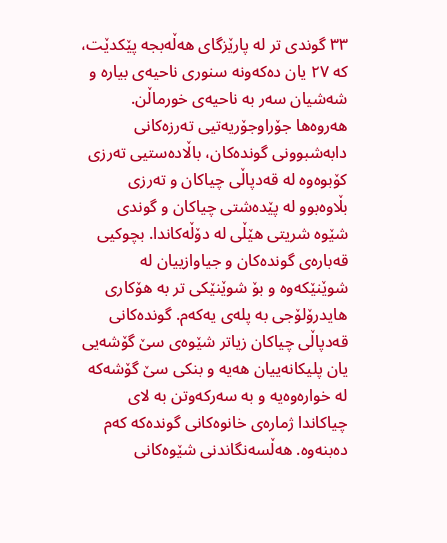٣٣ گوندى تر لە پارێزگاى هەڵەبجە پێکدێت، کە ٢٧ يان دەکەونە سنورى ناحيەى بيارە و شەشیان سەر بە ناحيەى خورماڵن. هەروەها جۆراوجۆريەتیى تەرزەکانى دابەشبوونى گوندەکان، باڵادەستیى تەرزى کۆبوەوە لە قەدپاڵى چياکان و تەرزى بڵاوەبوو لە پێدەشتى چياکان و گوندى شێوە شريتى هێڵى لە دۆڵەکاندا. بچوکیى قەبارەى گوندەکان و جياوازیيان لە شوێنێکەوە و بۆ شوێنێکى تر بە هۆکارى هايدرۆلۆجى بە پلەى يەکەم. گوندەکانى قەدپاڵى چياکان زياتر شێوەى سێ گۆشەيى يان پليکانەييان هەيە و بنکى سێ گۆشەکە لە خوارەوەيە و بە سەرکەوتن بە لاى چياکاندا ژمارەى خانوەکانى گوندەکە کەم دەبنەوە. هەڵسەنگاندنی شێوەکانی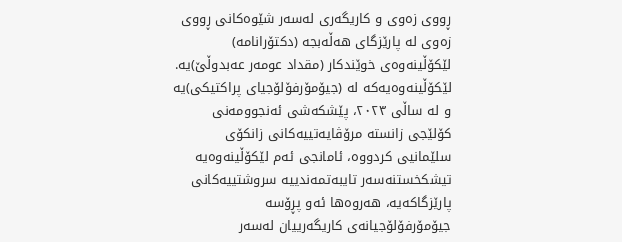ڕووی زەوی و کاریگەری لەسەر شێوەکانی ڕووی زەوی لە پارێزگای هەڵەبجە (دکتۆرانامە) لێکۆڵینەوەی خوێندکار (مقداد عومەر عەبدوڵێ)یە. لێکۆڵینەوەیەکە لە (جیۆمۆرفۆلۆجیای پراکتیکی)یە و لە ساڵی ٢٠٢٣، پێشکەشی ئەنجوومەنی کۆلێجی زانستە مرۆڤایەتییەکانی زانکۆی سلێمانیی کردووە، ئامانجی ئەم لێکۆڵینەوەیە تیشکخستنەسەر تایبەتمەندییە سروشتییەکانی پارێزگاکەیە، هەروەها ئەو پڕۆسە جیۆمۆرفۆلۆجیانەی کاریگەرییان لەسەر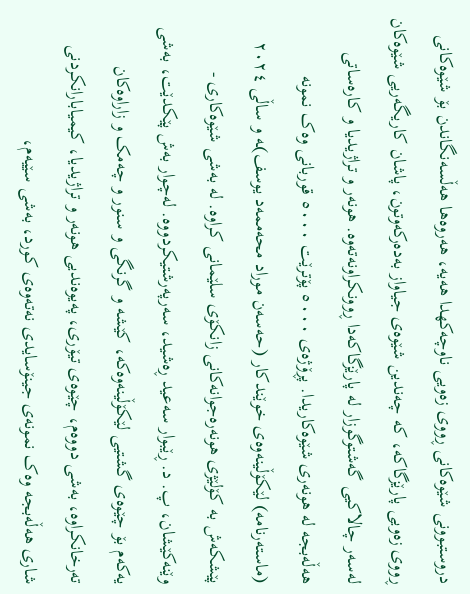دروستبوونی شێوەکانی ڕووی زەویی ناوچەکهدا هەیە،‌ هەروەها هەڵسەنگاندن بۆ شێوەکانی ڕووی زەویی پارێزگاکه،‌ کە چەندین شێوەی جیاواز بەدەرکەوتون، پاشان کاریگەریی شێوەکان لەسەر چالاکیی گەشتوگوزار لە پارێزگاکەدا ڕوونکراونەتەوە. هونەر و تراژیدیا و کارەساتی هەڵەبجە لە هونەری شێوەکاریدا. پڕۆژەی ٥٠٠٠ پۆترێت ٥٠٠٠ قوربانی وەک نمونە (ماستەرنامە) لێکۆڵینەوەی خوێندکار (حەسەن موراد محەممەد یوسف)ـە و ساڵی ٢٠٢٤ پێشکەش بە کۆلێژی هونەرەجوانەکانی زانکۆی سلێمانی کراوە. لە بەشی شێوەکاری - وێنەکێشان، پ. د. ڕێبوار سەعید ڕەشید، سەرپەرشتیکردووە. لەچوار بەش پێکدێت، بەشی یەکەم بۆ چێوەی گشتیی لێکۆڵینەوەکە، کێشە و گرنگی و سنور و چەمک و زاراوەکان تەرخانکراوە، بەشی دووەم، چێوەی تیۆری، پەیوەندیی هونەر و تراژیدیا، کیمیابارانکردنی شاری هەڵەبجە وەک نمونەی جینۆسایدی نەتەوەی کورد، بەشی سێیەم،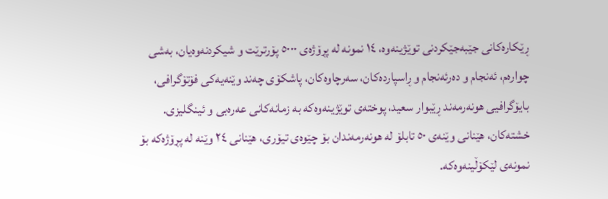ڕێکارەکانی جێبەجێکردنی توێژینەوە، ١٤ نمونە لە پڕۆژەی ٥٠٠٠ پۆرترێت و شیکردنەوەیان، بەشی چوارەم، ئەنجام و دەرئەنجام و ڕاسپاردەکان، سەرچاوەکان، پاشکۆی چەند وێنەیەکی فۆتۆگرافی، بایۆگرافیی هونەرمەند ڕێبوار سعید، پوختەی توێژینەوەکە بە زمانەکانی عەرەبی و ئینگلیزی. خشتەکان، هێنانی وێنەی ٥٠ تابلۆ لە هونەرمەندان بۆ چێوەی تیۆری، هێنانی ٢٤ وێنە لە پڕۆژەکە بۆ نمونەی لێکۆڵینەوەکە.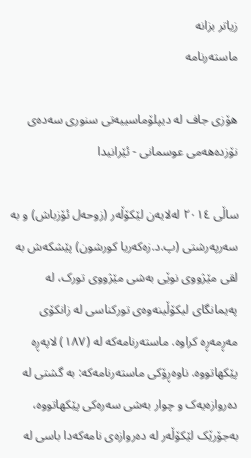زیاتر بزانە
ماستەرنامە

هۆزی جاف لە دیپلۆماسییەتی سنوری سەدەی نۆزدەهەمی عوسمانی - ئێرانیدا

ساڵی ٢٠١٤ لەلایەن لێکۆڵەر (زوحەل ئۆزباش) و بە سەرپەرشتی (پ.د.زەکەریا کورشون) پێشکەش بە لقی مێژووی نوێی بەشی مێژووی تورک، لە پەیمانگای لیکۆڵینەوەی تورکناسی لە زانکۆی مەڕمەڕە کراوە. ماستەرنامەکە لە (١٨٧) لاپەڕە پێکهاتووە. ناوەڕۆکی ماستەرنامەکە: بە گشتی لە دەروازەيەک و چوار بەشی سەرەکی پێکهاتووە، بەجۆرێک لێکۆڵەر لە دەروازەی نامەکەدا باسی لە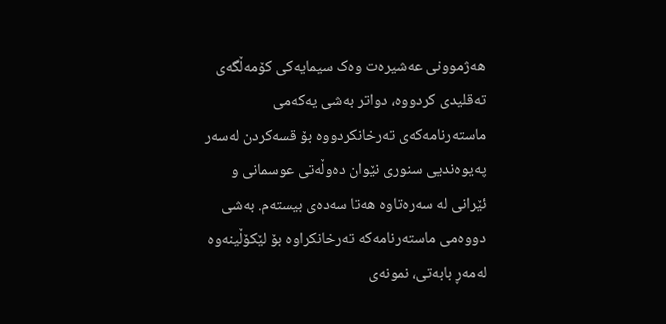هەژموونى عەشیرەت وەک سیمایەکی کۆمەڵگەی تەقلیدی کردووە، دواتر بەشی یەکەمی ماستەرنامەکەی تەرخانکردووە بۆ قسەکردن لەسەر پەیوەندیی سنوری نێوان دەوڵەتی عوسمانی و ئێرانی لە سەرەتاوە هەتا سەدەی بیستەم. بەشی دووەمی ماستەرنامەکە تەرخانکراوە بۆ لێکۆڵینەوە لەمەڕ بابەتی، نمونەی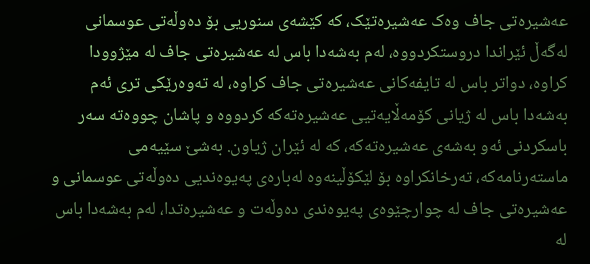عەشیرەتی جاف وەک عەشیرەتێک، کە کێشەی سنوریی بۆ دەوڵەتی عوسمانی لەگەڵ ئێراندا دروستکردووە، لەم بەشەدا باس لە عەشیرەتی جاف لە مێژوودا کراوە، دواتر باس لە تایفەکانی عەشیرەتی جاف کراوە، لە تەوەرێکی تری ئەم بەشەدا باس لە ژیانی کۆمەڵایەتیی عەشيرەتەکە کردووە و پاشان چووەتە سەر باسکردنی ئەو بەشەى عەشيرەتەکه،‌ کە لە ئێران ژیاون. بەشێ سێیەمی ماستەرنامەکە، تەرخانکراوە بۆ لێکۆڵینەوە لەبارەی پەیوەندیی دەوڵەتی عوسمانی و عەشيرەتی جاف لە چوارچێوەی پەیوەندی دەوڵەت و عەشیرەتدا، لەم بەشەدا باس لە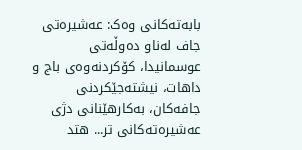بابەتەکانی وەک: عەشيرەتى جاف لەناو دەوڵەتی عوسمانیدا، کۆکردنەوەی باج و داهات، نیشتەجێکردنی جافەکان، بەکارهێنانی دژی عەشیرەتەکانی تر... هتد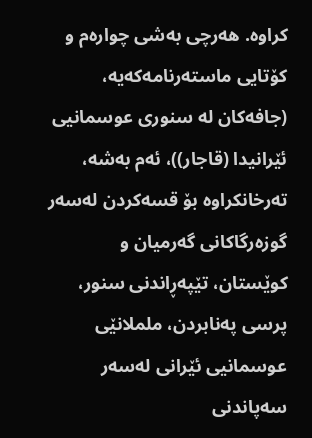کراوە. هەرچی بەشی چوارەم و کۆتایی ماستەرنامەکەیە، (جافەکان لە سنوری عوسمانیی ئێرانیدا (قاجار))، ئەم بەشە، تەرخانکراوە بۆ قسەکردن لەسەر گوزەرگاکانی گەرمیان و کوێستان، تێپەڕاندنی سنور، پرسی پەنابردن، ململانێی عوسمانیی ئێرانی لەسەر سەپاندنی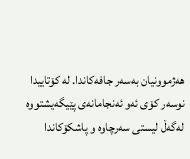هەژموونیان بەسەر جافەکاندا. لە کۆتایيدا نوسەر کۆی ئەو ئەنجامانەی پێیگەیشتووە لەگەڵ لیستی سەرچاوە و پاشکۆکاندا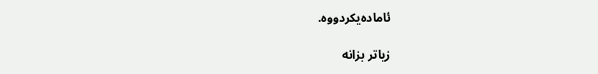ئامادەیکردووە.

زیاتر بزانە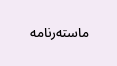ماستەرنامە